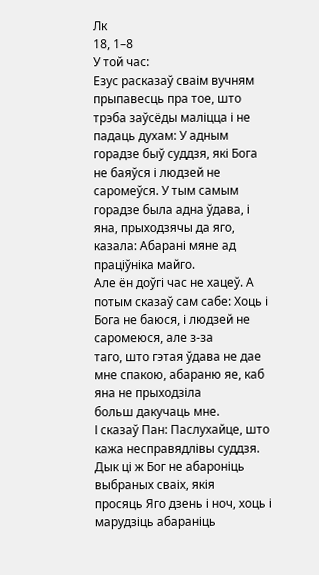Лк
18, 1–8
У той час:
Езус расказаў сваім вучням
прыпавесць пра тое, што трэба заўсёды маліцца і не падаць духам: У адным
горадзе быў суддзя, які Бога не баяўся і людзей не саромеўся. У тым самым
горадзе была адна ўдава, і яна, прыходзячы да яго, казала: Абарані мяне ад
праціўніка майго.
Але ён доўгі час не хацеў. А
потым сказаў сам сабе: Хоць і Бога не баюся, і людзей не саромеюся, але з-за
таго, што гэтая ўдава не дае мне спакою, абараню яе, каб яна не прыходзіла
больш дакучаць мне.
І сказаў Пан: Паслухайце, што
кажа несправядлівы суддзя. Дык ці ж Бог не абароніць выбраных сваіх, якія
просяць Яго дзень і ноч, хоць і марудзіць абараніць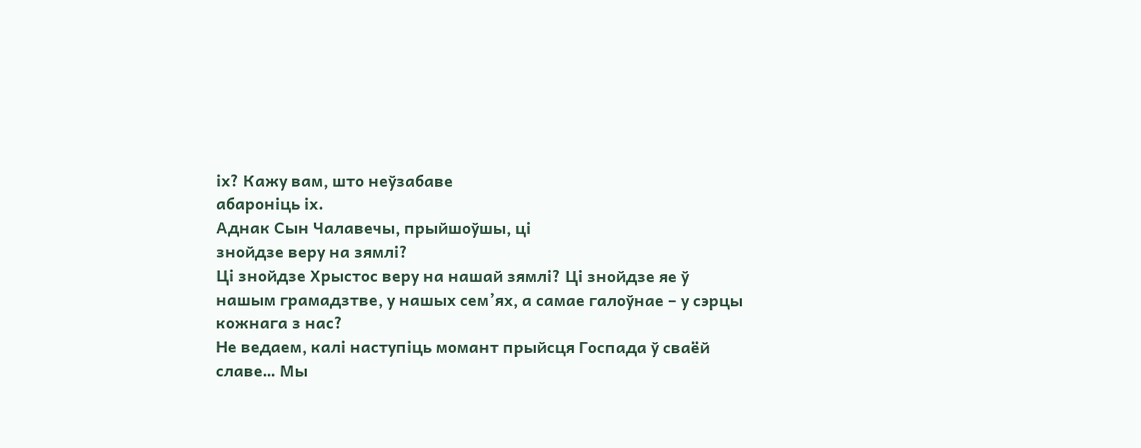іх? Кажу вам, што неўзабаве
абароніць іх.
Аднак Сын Чалавечы, прыйшоўшы, ці
знойдзе веру на зямлі?
Ці знойдзе Хрыстос веру на нашай зямлі? Ці знойдзе яе ў
нашым грамадзтве, у нашых сем’ях, а самае галоўнае – у сэрцы кожнага з нас?
Не ведаем, калі наступіць момант прыйсця Госпада ў сваёй
славе… Мы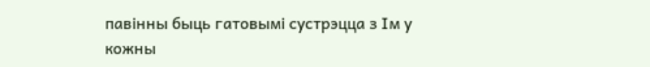павінны быць гатовымі сустрэцца з Ім у кожны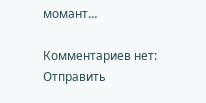момант…

Комментариев нет:
Отправить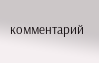комментарий